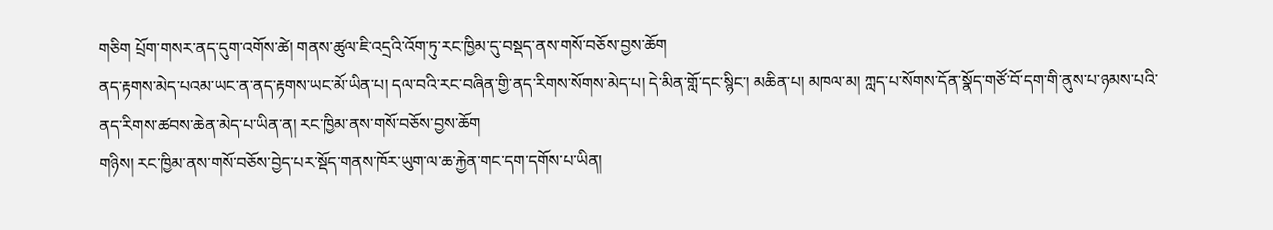གཅིག པྲོག་གསར་ནད་དུག་འགོས་ཚེ། གནས་ཚུལ་ཇི་འདྲའི་འོག་ཏུ་རང་ཁྱིམ་དུ་བསྡད་ནས་གསོ་བཅོས་བྱས་ཆོག
ནད་རྟགས་མེད་པའམ་ཡང་ན་ནད་རྟགས་ཡང་མོ་ཡིན་པ། དལ་བའི་རང་བཞིན་གྱི་ནད་རིགས་སོགས་མེད་པ། དེ་མིན་གློ་དང་སྙིང་། མཆིན་པ། མཁལ་མ། ཀླད་པ་སོགས་དོན་སྣོད་གཙོ་བོ་དག་གི་ནུས་པ་ཉམས་པའི་ནད་རིགས་ཚབས་ཆེན་མེད་པ་ཡིན་ན། རང་ཁྱིམ་ནས་གསོ་བཅོས་བྱས་ཆོག
གཉིས། རང་ཁྱིམ་ནས་གསོ་བཅོས་བྱེད་པར་སྡོད་གནས་ཁོར་ཡུག་ལ་ཆ་རྐྱེན་གང་དག་དགོས་པ་ཡིན།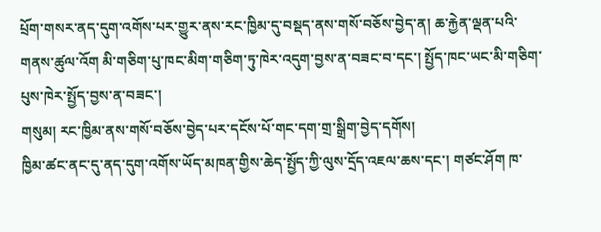པྲོག་གསར་ནད་དུག་འགོས་པར་གྱུར་ནས་རང་ཁྱིམ་དུ་བསྡད་ནས་གསོ་བཅོས་བྱེད་ན། ཆ་རྐྱེན་ལྡན་པའི་གནས་ཚུལ་འོག མི་གཅིག་པུ་ཁང་མིག་གཅིག་ཏུ་ཁེར་འདུག་བྱས་ན་བཟང་བ་དང་། སྤྱོད་ཁང་ཡང་མི་གཅིག་པུས་ཁེར་སྤྱོད་བྱས་ན་བཟང་།
གསུམ། རང་ཁྱིམ་ནས་གསོ་བཅོས་བྱེད་པར་དངོས་པོ་གང་དག་གྲ་སྒྲིག་བྱེད་དགོས།
ཁྱིམ་ཚང་ནང་དུ་ནད་དུག་འགོས་ཡོད་མཁན་གྱིས་ཆེད་སྤྱོད་ཀྱི་ལུས་དྲོད་འཇལ་ཆས་དང་། གཙང་ཤོག ཁ་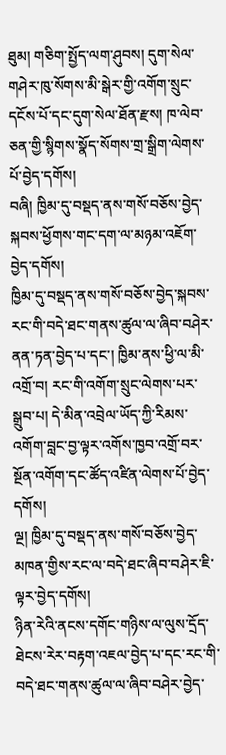ཐུམ། གཅིག་སྤྱོད་ལག་ཤུབས། དུག་སེལ་གཤེར་ཁུ་སོགས་མི་སྒེར་གྱི་འགོག་སྲུང་དངོས་པོ་དང་དུག་སེལ་ཐོན་རྫས། ཁ་ལེབ་ཅན་གྱི་སྙིགས་སྣོད་སོགས་གྲ་སྒྲིག་ལེགས་པོ་བྱེད་དགོས།
བཞི། ཁྱིམ་དུ་བསྡད་ནས་གསོ་བཅོས་བྱེད་སྐབས་ཕྱོགས་གང་དག་ལ་མཉམ་འཇོག་བྱེད་དགོས།
ཁྱིམ་དུ་བསྡད་ནས་གསོ་བཅོས་བྱེད་སྐབས་རང་གི་བདེ་ཐང་གནས་ཚུལ་ལ་ཞིབ་བཤེར་ནན་ཏན་བྱེད་པ་དང་། ཁྱིམ་ནས་ཕྱི་ལ་མི་འགྲོ་བ། རང་གི་འགོག་སྲུང་ལེགས་པར་སྒྲུབ་པ། དེ་མིན་འབྲེལ་ཡོད་ཀྱི་རིམས་འགོག་བླང་བྱ་ལྟར་འགོས་ཁྱབ་འགྲོ་བར་སྔོན་འགོག་དང་ཚོད་འཛིན་ལེགས་པོ་བྱེད་དགོས།
ལྔ། ཁྱིམ་དུ་བསྡད་ནས་གསོ་བཅོས་བྱེད་མཁན་གྱིས་རང་ལ་བདེ་ཐང་ཞིབ་བཤེར་ཇི་ལྟར་བྱེད་དགོས།
ཉིན་རེའི་ནངས་དགོང་གཉིས་ལ་ལུས་དྲོད་ཐེངས་རེར་བརྟག་འཇལ་བྱེད་པ་དང་རང་གི་བདེ་ཐང་གནས་ཚུལ་ལ་ཞིབ་བཤེར་བྱེད་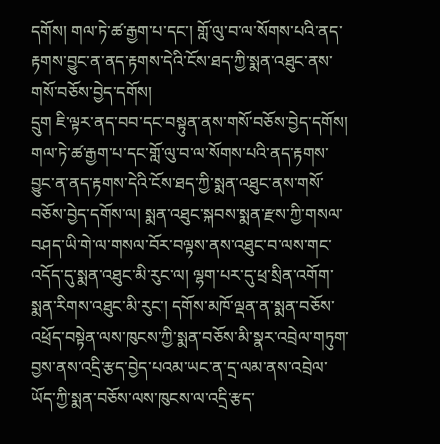དགོས། གལ་ཏེ་ཚ་རྒྱག་པ་དང་། གློ་ལུ་བ་ལ་སོགས་པའི་ནད་རྟགས་བྱུང་ན་ནད་རྟགས་དེའི་ངོས་ཐད་ཀྱི་སྨན་འཐུང་ནས་གསོ་བཅོས་བྱེད་དགོས།
དྲུག ཇི་ལྟར་ནད་བབ་དང་བསྟུན་ནས་གསོ་བཅོས་བྱེད་དགོས།
གལ་ཏེ་ཚ་རྒྱག་པ་དང་གློ་ལུ་བ་ལ་སོགས་པའི་ནད་རྟགས་བྱུང་ན་ནད་རྟགས་དེའི་ངོས་ཐད་ཀྱི་སྨན་འཐུང་ནས་གསོ་བཅོས་བྱེད་དགོས་ལ། སྨན་འཐུང་སྐབས་སྨན་རྫས་ཀྱི་གསལ་བཤད་ཡི་གེ་ལ་གསལ་བོར་བལྟས་ནས་འཐུང་བ་ལས་གང་འདོད་དུ་སྨན་འཐུང་མི་རུང་ལ། ལྷག་པར་དུ་ཕྲ་སྲིན་འགོག་སྨན་རིགས་འཐུང་མི་རུང་། དགོས་མཁོ་ལྡན་ན་སྨན་བཅོས་འཕྲོད་བསྟེན་ལས་ཁུངས་ཀྱི་སྨན་བཅོས་མི་སྣར་འབྲེལ་གཏུག་བྱས་ནས་འདྲི་རྩད་བྱེད་པའམ་ཡང་ན་དྲ་ལམ་ནས་འབྲེལ་ཡོད་ཀྱི་སྨན་བཅོས་ལས་ཁུངས་ལ་འདྲི་རྩད་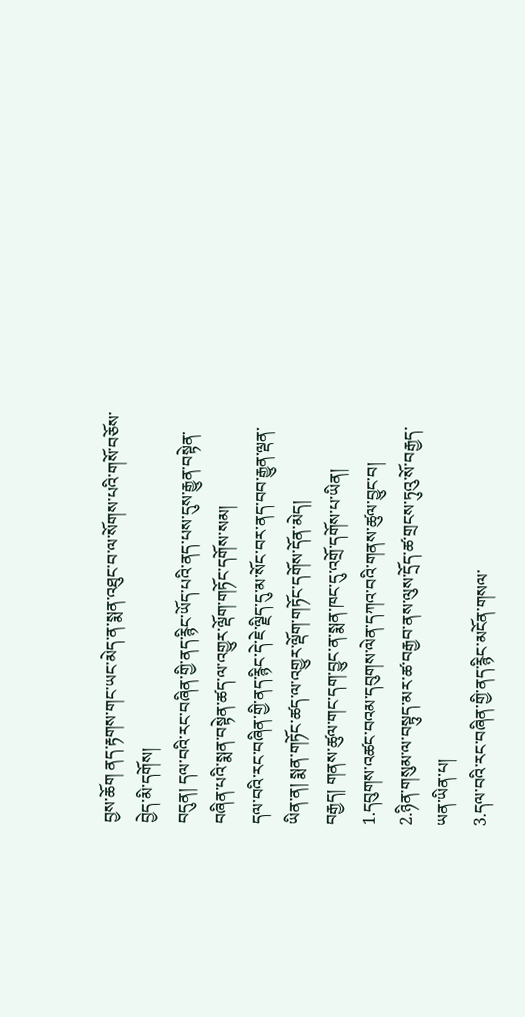བྱས་ཆོག ནད་རྟགས་གང་ཡང་མེད་ན་སྨན་འཐུང་བ་ལ་སོགས་པའི་གསོ་བཅོས་བྱེད་མི་དགོས།
བདུན། དལ་བའི་རང་བཞིན་གྱི་ནད་རྙིང་ཡོད་པའི་ནད་པས་དུས་རྒྱུན་བསྟེན་བཞིན་པའི་སྨན་བསྟེན་ཚད་ལ་འགྱུར་ལྡོག་གཏོང་དགོས་སམ།
དལ་བའི་རང་བཞིན་གྱི་ནད་རྙིང་དེ་ཇེ་ལྗིད་དུ་མ་སོང་བར་ནད་བབ་རྒྱུན་ལྡན་ཡིན་ན། སྨན་གཏོང་ཚད་ལ་འགྱུར་ལྡོག་གཏོང་དགོས་དོན་མེད།
བརྒྱད། གནས་ཚུལ་གང་དག་བྱུང་ན་སྨན་ཁང་དུ་འགྲོ་དགོས་པ་ཡིན།
1.དབུགས་འཚང་བའམ་དབུགས་ལེན་དཀའ་བའི་གནས་ཚུལ་བྱུང་བ།
2.ཉིན་གསུམ་ལ་བསྟུད་མར་ཚ་བརྒྱབ་ནས་ལུས་དྲོད་ཚ་གྲངས་ཏུའུ་སོ་བརྒྱད་ཡན་ཡིན་པ།
3.དལ་བའི་རང་བཞིན་གྱི་ནད་རྙིང་མངོན་གསལ་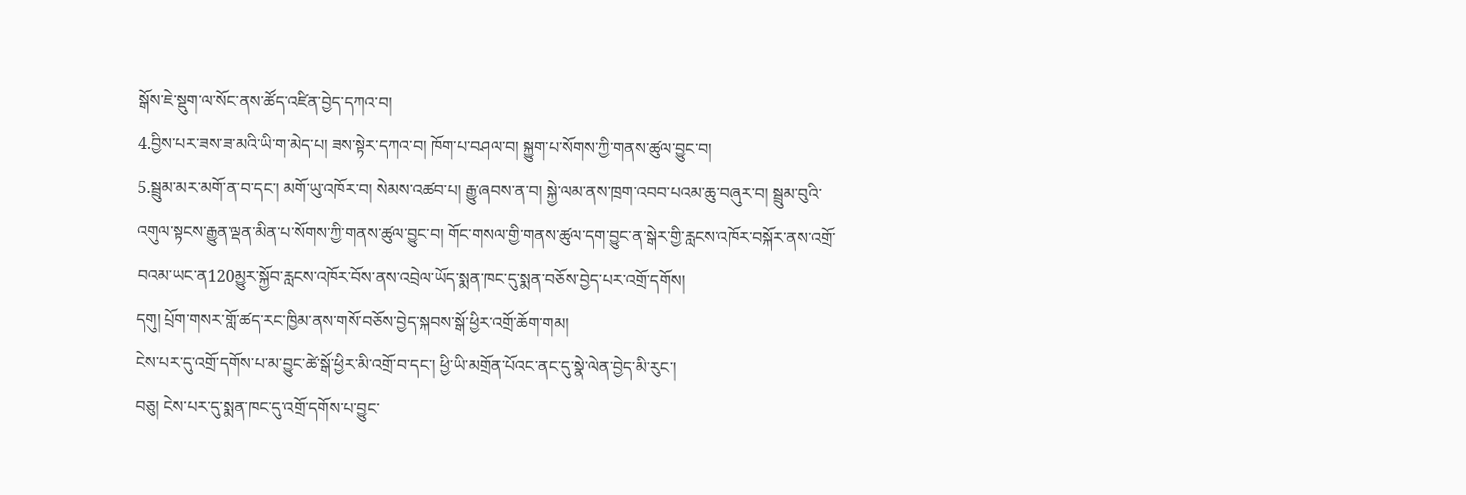སྒོས་ཇེ་སྡུག་ལ་སོང་ནས་ཚོད་འཛིན་བྱེད་དཀའ་བ།
4.བྱིས་པར་ཟས་ཟ་མའི་ཡི་ག་མེད་པ། ཟས་སྟེར་དཀའ་བ། ཁོག་པ་བཤལ་བ། སྐྱུག་པ་སོགས་ཀྱི་གནས་ཚུལ་བྱུང་བ།
5.སྦྲུམ་མར་མགོ་ན་བ་དང་། མགོ་ཡུ་འཁོར་བ། སེམས་འཚབ་པ། རྒྱུ་ཞབས་ན་བ། སྐྱེ་ལམ་ནས་ཁྲག་འབབ་པའམ་ཆུ་བཞུར་བ། སྦྲུམ་བུའི་འགུལ་སྟངས་རྒྱུན་ལྡན་མིན་པ་སོགས་ཀྱི་གནས་ཚུལ་བྱུང་བ། གོང་གསལ་གྱི་གནས་ཚུལ་དག་བྱུང་ན་སྒེར་གྱི་རླངས་འཁོར་བསྐོར་ནས་འགྲོ་བའམ་ཡང་ན120མྱུར་སྐྱོབ་རླངས་འཁོར་བོས་ནས་འབྲེལ་ཡོད་སྨན་ཁང་དུ་སྨན་བཅོས་བྱེད་པར་འགྲོ་དགོས།
དགུ། པྲོག་གསར་གློ་ཚད་རང་ཁྱིམ་ནས་གསོ་བཅོས་བྱེད་སྐབས་སྒོ་ཕྱིར་འགྲོ་ཆོག་གམ།
ངེས་པར་དུ་འགྲོ་དགོས་པ་མ་བྱུང་ཚེ་སྒོ་ཕྱིར་མི་འགྲོ་བ་དང་། ཕྱི་ཡི་མགྲོན་པོའང་ནང་དུ་སྣེ་ལེན་བྱེད་མི་རུང་།
བཅུ། ངེས་པར་དུ་སྨན་ཁང་དུ་འགྲོ་དགོས་པ་བྱུང་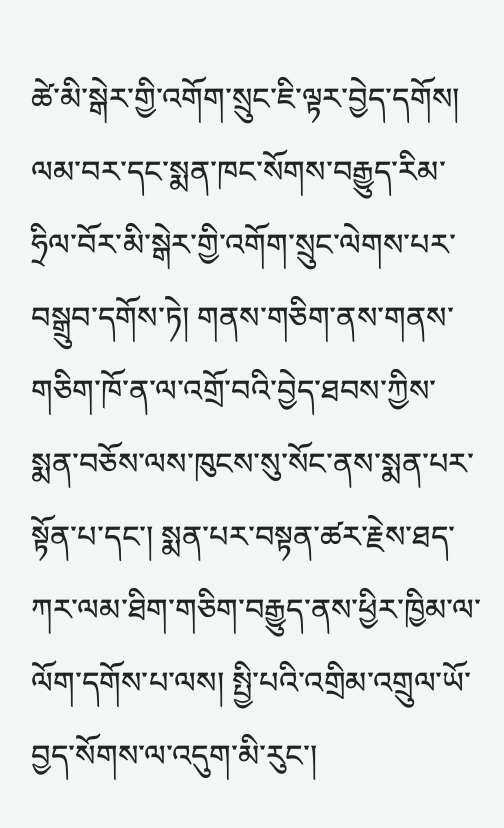ཚེ་མི་སྒེར་གྱི་འགོག་སྲུང་ཇི་ལྟར་བྱེད་དགོས།
ལམ་བར་དང་སྨན་ཁང་སོགས་བརྒྱུད་རིམ་ཧྲིལ་བོར་མི་སྒེར་གྱི་འགོག་སྲུང་ལེགས་པར་བསྒྲུབ་དགོས་ཏེ། གནས་གཅིག་ནས་གནས་གཅིག་ཁོ་ན་ལ་འགྲོ་བའི་བྱེད་ཐབས་ཀྱིས་སྨན་བཅོས་ལས་ཁུངས་སུ་སོང་ནས་སྨན་པར་སྟོན་པ་དང་། སྨན་པར་བསྟན་ཚར་རྗེས་ཐད་ཀར་ལམ་ཐིག་གཅིག་བརྒྱུད་ནས་ཕྱིར་ཁྱིམ་ལ་ལོག་དགོས་པ་ལས། སྤྱི་པའི་འགྲིམ་འགྲུལ་ཡོ་བྱད་སོགས་ལ་འདུག་མི་རུང་།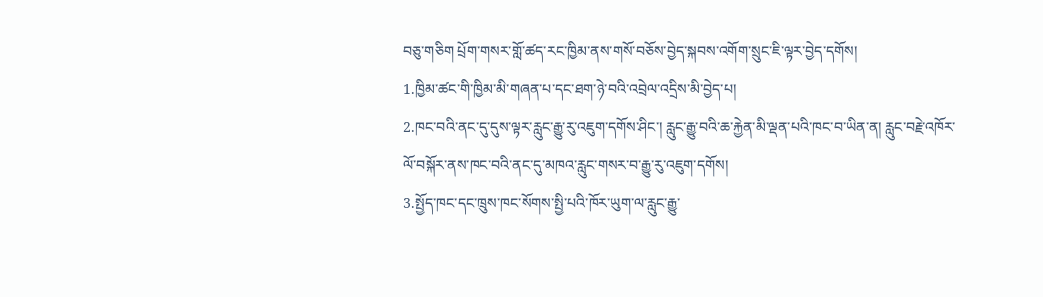བཅུ་གཅིག པྲོག་གསར་གློ་ཚད་རང་ཁྱིམ་ནས་གསོ་བཅོས་བྱེད་སྐབས་འགོག་སྲུང་ཇི་ལྟར་བྱེད་དགོས།
1.ཁྱིམ་ཚང་གི་ཁྱིམ་མི་གཞན་པ་དང་ཐག་ཉེ་བའི་འབྲེལ་འདྲིས་མི་བྱེད་པ།
2.ཁང་བའི་ནང་དུ་དུས་ལྟར་རླུང་རྒྱུ་རུ་འཇུག་དགོས་ཤིང་། རླུང་རྒྱུ་བའི་ཆ་རྐྱེན་མི་ལྡན་པའི་ཁང་བ་ཡིན་ན། རླུང་བརྗེ་འཁོར་ལོ་བསྐོར་ནས་ཁང་བའི་ནང་དུ་མཁའ་རླུང་གསར་བ་རྒྱུ་རུ་འཇུག་དགོས།
3.སྤྱོད་ཁང་དང་ཁྲུས་ཁང་སོགས་སྤྱི་པའི་ཁོར་ཡུག་ལ་རླུང་རྒྱུ་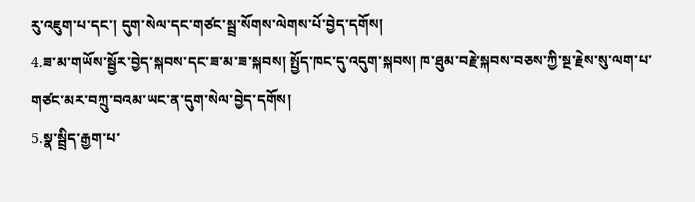རུ་འཇུག་པ་དང་། དུག་སེལ་དང་གཙང་སྦྲ་སོགས་ལེགས་པོ་བྱེད་དགོས།
4.ཟ་མ་གཡོས་སྦྱོར་བྱེད་སྐབས་དང་ཟ་མ་ཟ་སྐབས། སྤྱོད་ཁང་དུ་འདུག་སྐབས། ཁ་ཐུམ་བརྗེ་སྐབས་བཅས་ཀྱི་སྔ་རྗེས་སུ་ལག་པ་གཙང་མར་བཀྲུ་བའམ་ཡང་ན་དུག་སེལ་བྱེད་དགོས།
5.སྣ་སྦྲིད་རྒྱག་པ་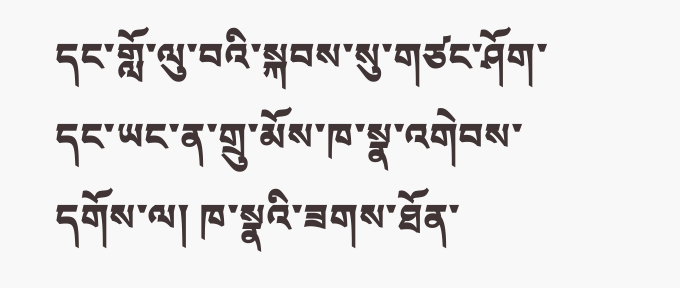དང་གློ་ལུ་བའི་སྐབས་སུ་གཙང་ཤོག་དང་ཡང་ན་གྲུ་མོས་ཁ་སྣ་འགེབས་དགོས་ལ། ཁ་སྣའི་ཟགས་ཐོན་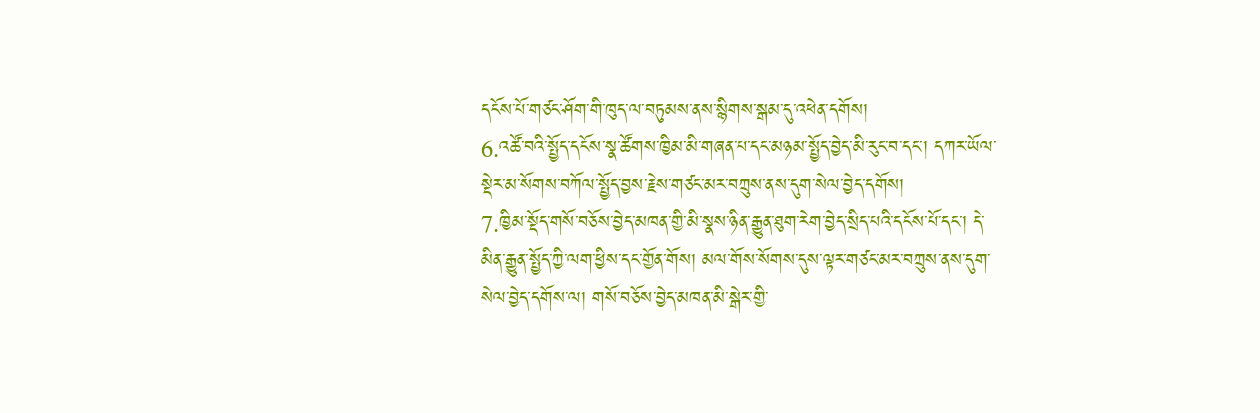དངོས་པོ་གཙང་ཤོག་གི་ཁུད་ལ་བཏུམས་ནས་སྙིགས་སྒམ་དུ་འཕེན་དགོས།
6.འཚོ་བའི་སྤྱོད་དངོས་སྣ་ཚོགས་ཁྱིམ་མི་གཞན་པ་དང་མཉམ་སྤྱོད་བྱེད་མི་རུང་བ་དང་། དཀར་ཡོལ་སྡེར་མ་སོགས་བཀོལ་སྤྱོད་བྱས་རྗེས་གཙང་མར་བཀྲུས་ནས་དུག་སེལ་བྱེད་དགོས།
7.ཁྱིམ་སྡོད་གསོ་བཅོས་བྱེད་མཁན་གྱི་མི་སྣས་ཉིན་རྒྱུན་ཐུག་རེག་བྱེད་སྲིད་པའི་དངོས་པོ་དང་། དེ་མིན་རྒྱུན་སྤྱོད་ཀྱི་ལག་ཕྱིས་དང་གྱོན་གོས། མལ་གོས་སོགས་དུས་ལྟར་གཙང་མར་བཀྲུས་ནས་དུག་སེལ་བྱེད་དགོས་ལ། གསོ་བཅོས་བྱེད་མཁན་མི་སྒེར་གྱི་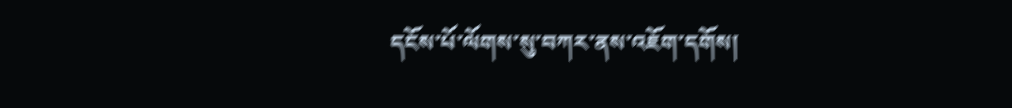དངོས་པོ་ལོགས་སུ་བཀར་ནས་འཇོག་དགོས།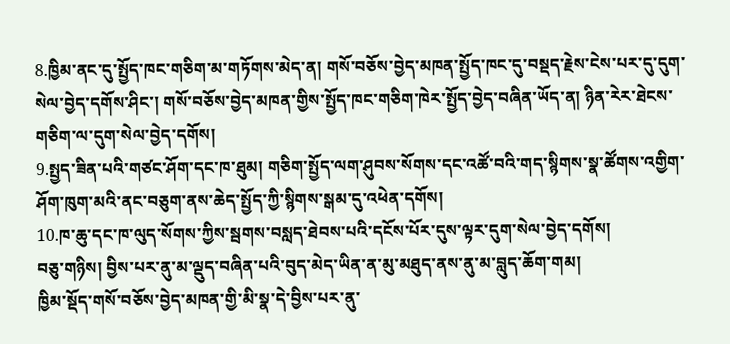8.ཁྱིམ་ནང་དུ་སྤྱོད་ཁང་གཅིག་མ་གཏོགས་མེད་ན། གསོ་བཅོས་བྱེད་མཁན་སྤྱོད་ཁང་དུ་བསྡད་རྗེས་ངེས་པར་དུ་དུག་སེལ་བྱེད་དགོས་ཤིང་། གསོ་བཅོས་བྱེད་མཁན་གྱིས་སྤྱོད་ཁང་གཅིག་ཁེར་སྤྱོད་བྱེད་བཞིན་ཡོད་ན། ཉིན་རེར་ཐེངས་གཅིག་ལ་དུག་སེལ་བྱེད་དགོས།
9.སྤྱད་ཟིན་པའི་གཙང་ཤོག་དང་ཁ་ཐུམ། གཅིག་སྤྱོད་ལག་ཤུབས་སོགས་དང་འཚོ་བའི་གད་སྙིགས་སྣ་ཚོགས་འགྱིག་ཤོག་ཁུག་མའི་ནང་བཅུག་ནས་ཆེད་སྤྱོད་ཀྱི་སྙིགས་སྒམ་དུ་འཕེན་དགོས།
10.ཁ་ཆུ་དང་ཁ་ལུད་སོགས་ཀྱིས་སྦགས་བསླད་ཐེབས་པའི་དངོས་པོར་དུས་ལྟར་དུག་སེལ་བྱེད་དགོས།
བཅུ་གཉིས། བྱིས་པར་ནུ་མ་ལྡུད་བཞིན་པའི་བུད་མེད་ཡིན་ན་མུ་མཐུད་ནས་ནུ་མ་བླུད་ཆོག་གམ།
ཁྱིམ་སྡོད་གསོ་བཅོས་བྱེད་མཁན་གྱི་མི་སྣ་དེ་བྱིས་པར་ནུ་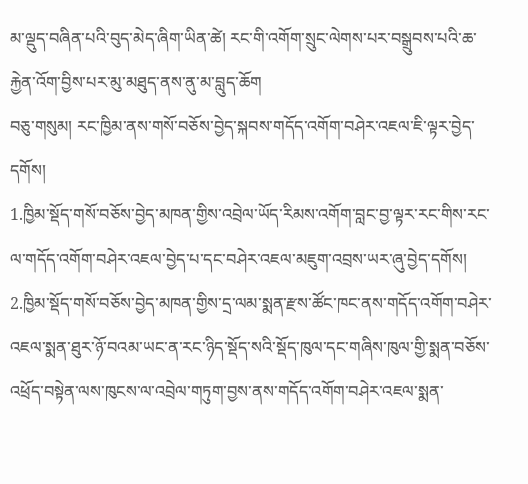མ་ལྡུད་བཞིན་པའི་བུད་མེད་ཞིག་ཡིན་ཚེ། རང་གི་འགོག་སྲུང་ལེགས་པར་བསྒྲུབས་པའི་ཆ་རྐྱེན་འོག་བྱིས་པར་མུ་མཐུད་ནས་ནུ་མ་བླུད་ཆོག
བཅུ་གསུམ། རང་ཁྱིམ་ནས་གསོ་བཅོས་བྱེད་སྐབས་གདོད་འགོག་བཤེར་འཇལ་ཇི་ལྟར་བྱེད་དགོས།
1.ཁྱིམ་སྡོད་གསོ་བཅོས་བྱེད་མཁན་གྱིས་འབྲེལ་ཡོད་རིམས་འགོག་བླང་བྱ་ལྟར་རང་གིས་རང་ལ་གདོད་འགོག་བཤེར་འཇལ་བྱེད་པ་དང་བཤེར་འཇལ་མཇུག་འབྲས་ཡར་ཞུ་བྱེད་དགོས།
2.ཁྱིམ་སྡོད་གསོ་བཅོས་བྱེད་མཁན་གྱིས་དྲ་ལམ་སྨན་རྫས་ཚོང་ཁང་ནས་གདོད་འགོག་བཤེར་འཇལ་སྨན་ཐུར་ཉོ་བའམ་ཡང་ན་རང་ཉིད་སྡོད་སའི་སྡོད་ཁུལ་དང་གཞིས་ཁུལ་གྱི་སྨན་བཅོས་འཕྲོད་བསྟེན་ལས་ཁུངས་ལ་འབྲེལ་གཏུག་བྱས་ནས་གདོད་འགོག་བཤེར་འཇལ་སྨན་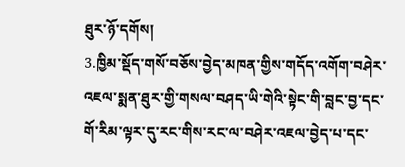ཐུར་ཉོ་དགོས།
3.ཁྱིམ་སྡོད་གསོ་བཅོས་བྱེད་མཁན་གྱིས་གདོད་འགོག་བཤེར་འཇལ་སྨན་ཐུར་གྱི་གསལ་བཤད་ཡི་གེའི་སྟེང་གི་བླང་བྱ་དང་གོ་རིམ་ལྟར་དུ་རང་གིས་རང་ལ་བཤེར་འཇལ་བྱེད་པ་དང་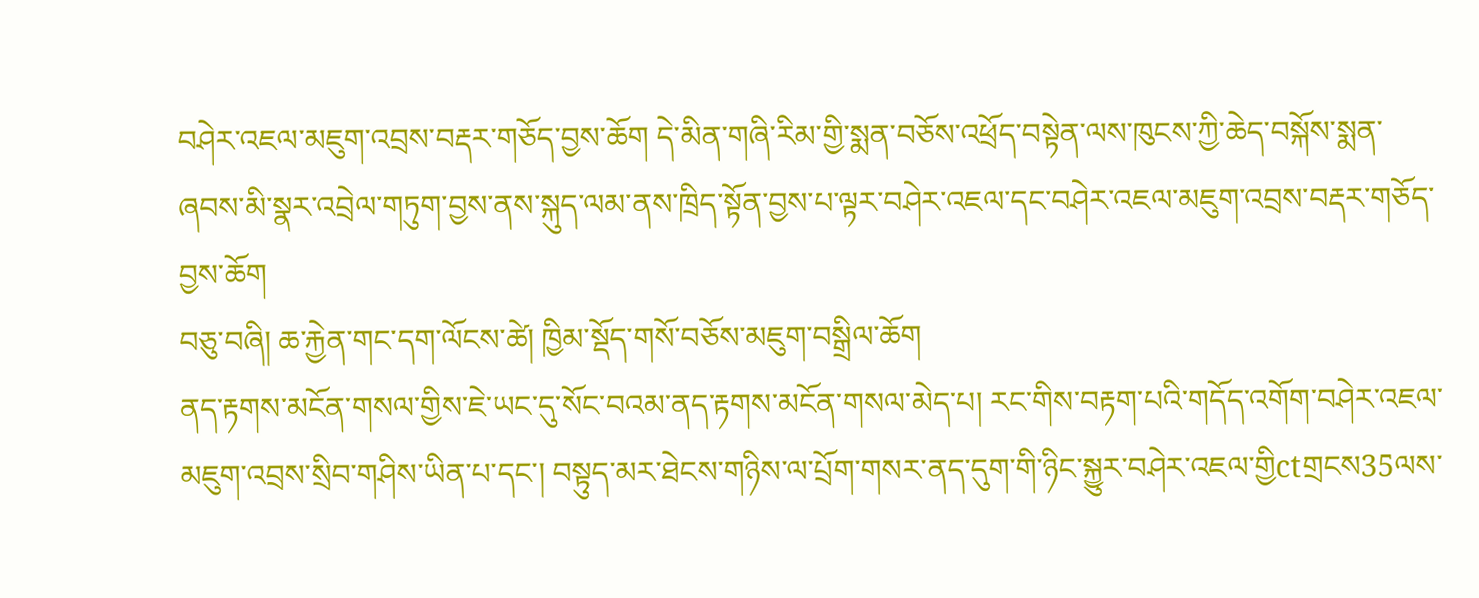བཤེར་འཇལ་མཇུག་འབྲས་བརྡར་གཅོད་བྱས་ཆོག དེ་མིན་གཞི་རིམ་གྱི་སྨན་བཅོས་འཕྲོད་བསྟེན་ལས་ཁུངས་ཀྱི་ཆེད་བསྐོས་སྨན་ཞབས་མི་སྣར་འབྲེལ་གཏུག་བྱས་ནས་སྐུད་ལམ་ནས་ཁྲིད་སྟོན་བྱས་པ་ལྟར་བཤེར་འཇལ་དང་བཤེར་འཇལ་མཇུག་འབྲས་བརྡར་གཅོད་བྱས་ཆོག
བཅུ་བཞི། ཆ་རྐྱེན་གང་དག་ལོངས་ཚེ། ཁྱིམ་སྡོད་གསོ་བཅོས་མཇུག་བསྒྲིལ་ཆོག
ནད་རྟགས་མངོན་གསལ་གྱིས་ཇེ་ཡང་དུ་སོང་བའམ་ནད་རྟགས་མངོན་གསལ་མེད་པ། རང་གིས་བརྟག་པའི་གདོད་འགོག་བཤེར་འཇལ་མཇུག་འབྲས་སྲིབ་གཤིས་ཡིན་པ་དང་། བསྟུད་མར་ཐེངས་གཉིས་ལ་པྲོག་གསར་ནད་དུག་གི་ཉིང་སྐྱུར་བཤེར་འཇལ་གྱིctགྲངས35ལས་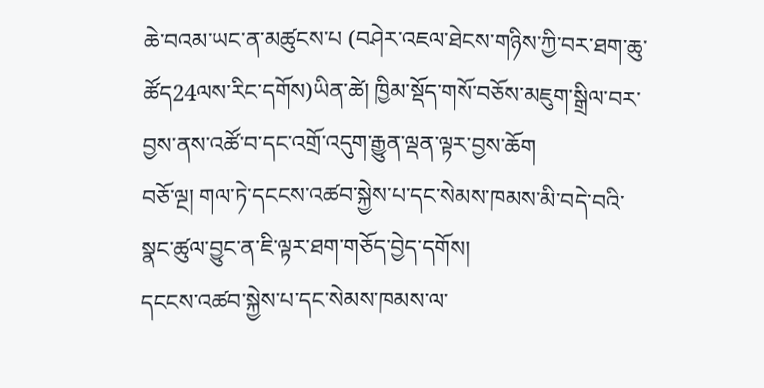ཆེ་བའམ་ཡང་ན་མཚུངས་པ (བཤེར་འཇལ་ཐེངས་གཉིས་ཀྱི་བར་ཐག་ཆུ་ཚོད24ལས་རིང་དགོས)ཡིན་ཚེ། ཁྱིམ་སྡོད་གསོ་བཅོས་མཇུག་སྒྲིལ་བར་བྱས་ནས་འཚོ་བ་དང་འགྲོ་འདུག་རྒྱུན་ལྡན་ལྟར་བྱས་ཆོག
བཅོ་ལྔ། གལ་ཏེ་དངངས་འཚབ་སྐྱེས་པ་དང་སེམས་ཁམས་མི་བདེ་བའི་སྣང་ཚུལ་བྱུང་ན་ཇི་ལྟར་ཐག་གཅོད་བྱེད་དགོས།
དངངས་འཚབ་སྐྱེས་པ་དང་སེམས་ཁམས་ལ་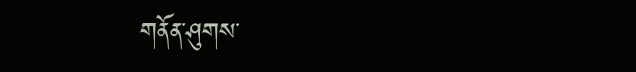གནོན་ཤུགས་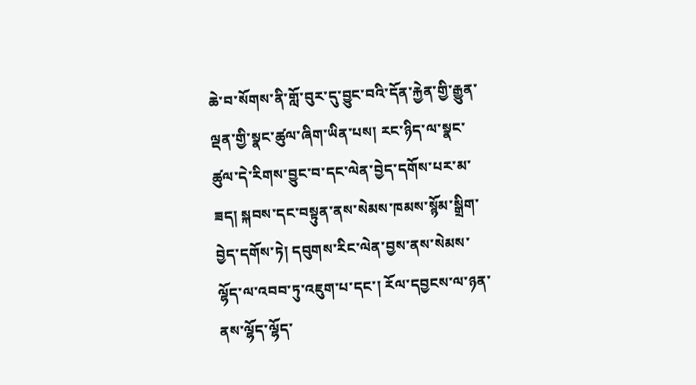ཆེ་བ་སོགས་ནི་གློ་བུར་དུ་བྱུང་བའི་དོན་རྐྱེན་གྱི་རྒྱུན་ལྡན་གྱི་སྣང་ཚུལ་ཞིག་ཡིན་པས། རང་ཉིད་ལ་སྣང་ཚུལ་དེ་རིགས་བྱུང་བ་དང་ལེན་བྱེད་དགོས་པར་མ་ཟད། སྐབས་དང་བསྟུན་ནས་སེམས་ཁམས་སྙོམ་སྒྲིག་བྱེད་དགོས་ཏེ། དབུགས་རིང་ལེན་བྱས་ནས་སེམས་ལྷོད་ལ་འབབ་ཏུ་འཇུག་པ་དང་། རོལ་དབྱངས་ལ་ཉན་ནས་ལྷོད་ལྷོད་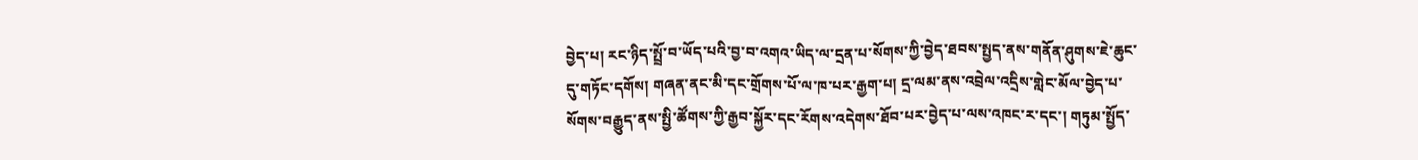བྱེད་པ། རང་ཉིད་སྤྲོ་བ་ཡོད་པའི་བྱ་བ་འགའ་ཡིད་ལ་དྲན་པ་སོགས་ཀྱི་བྱེད་ཐབས་སྤྱད་ནས་གནོན་ཤུགས་ཇེ་ཆུང་དུ་གཏོང་དགོས། གཞན་ནང་མི་དང་གྲོགས་པོ་ལ་ཁ་པར་རྒྱག་པ། དྲ་ལམ་ནས་འབྲེལ་འདྲིས་གླེང་མོལ་བྱེད་པ་སོགས་བརྒྱུད་ནས་སྤྱི་ཚོགས་ཀྱི་རྒྱབ་སྐྱོར་དང་རོགས་འདེགས་ཐོབ་པར་བྱེད་པ་ལས་འཁང་ར་དང་། གཏུམ་སྤྱོད་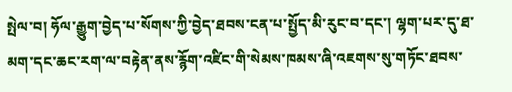སྤེལ་བ། ཧོལ་རྒྱུག་བྱེད་པ་སོགས་ཀྱི་བྱེད་ཐབས་ངན་པ་སྤྱོད་མི་རུང་བ་དང་། ལྷག་པར་དུ་ཐ་མག་དང་ཆང་རག་ལ་བརྟེན་ནས་རྙོག་འཛིང་གི་སེམས་ཁམས་ཞི་འཇགས་སུ་གཏོང་ཐབས་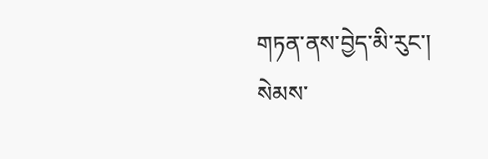གཏན་ནས་བྱེད་མི་རུང་། སེམས་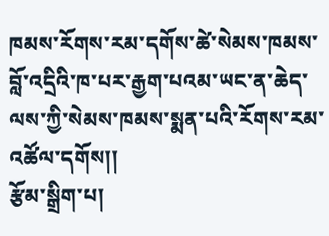ཁམས་རོགས་རམ་དགོས་ཚེ་སེམས་ཁམས་བློ་འདྲིའི་ཁ་པར་རྒྱག་པའམ་ཡང་ན་ཆེད་ལས་ཀྱི་སེམས་ཁམས་སྨན་པའི་རོགས་རམ་འཚོལ་དགོས།།
རྩོམ་སྒྲིག་པ།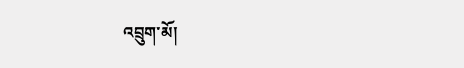འབྲུག་མོ།